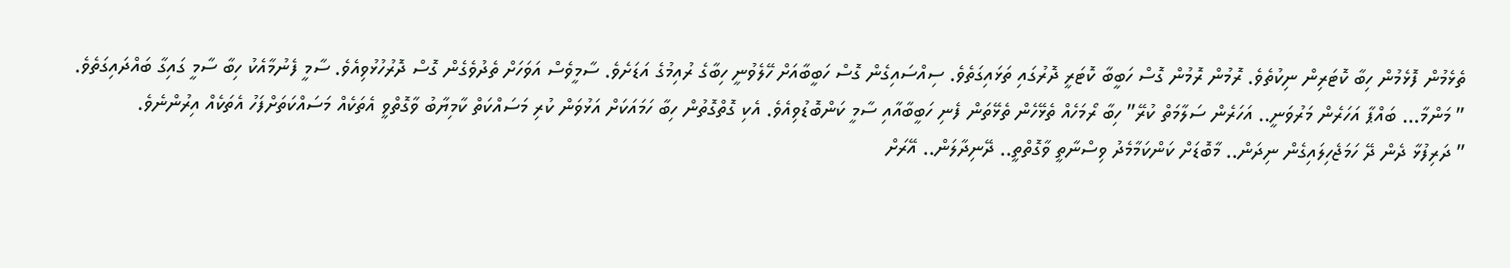ތެޅެމުން ފޮޅެމުން ހިބާ ކޮޓަރިން ނިކުތެވެ. ރޮމުން ރޮމުން ގޮސް ހަބީބާ ކޮޓަރީ ދޮރުގައި ތަޅައިގަތެވެ. ސިއްސައިގެން ގޮސް ހަބީބާއަށް ހޭލެވުނީ ހިބާގެ ރުއިމުގެ އަޑަށެވެ. ސާމީވެސް އަވަހަށް ތެދުވެގެން ގޮސް ދޮރުހުޅުވިއެވެ. ސާމީ ފެނުމާއެކު ހިބާ ސާމީ ގައިގާ ބައްދައިގަތެވެ.
” މަންމާ… ބައްޕާ އަހަރެން މަރުވަނީ.. އަހަރެން ސަލާމަތް ކުރޭ” ހިބާ ރޯމަހެއް ތެޅޭހެން ތެޅޭތަން ފެނި ހަބީބާއާއި ސާމީ ކަންބޮޑުވިއެވެ. އެކި ގޮތްގޮތުން ހިބާ ހަމައަކަށް އަޅުވަން ކުރި މަސައްކަތް ކާމިޔާބު ވާގޮތްވީ އެތަކެއް މަސައްކަތަށްފަހު އެތަކެއް އިރުންނެވެ.
” ދަރިފުޅާ ދެން ދޭ ހަމަޖެހިލައިގެން ނިދަން.. މާބޮޑަށް ކަންކަމާމެދު ވިސްނާތީ ވާގޮތްތީ.. ދޭނިދާލަން.. އޭރަށް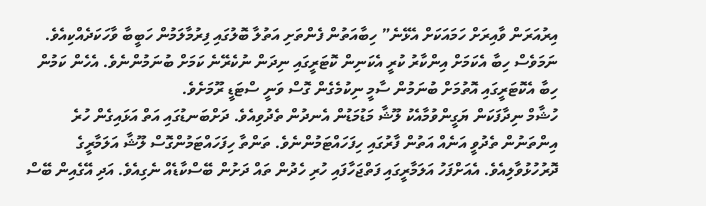އިރުއަރަން ވާއިރަށް ހަމައަކަށް އެޅޭނެ” ހިބާއަތުން ފެންތަށި އަތުލާ ބޮލުގައި ފިރުމާލަމުން ހަބީބާ ވާހަކަދެއްކިއެވެ. ނަމަވެސް ހިބާ އެކަމަށް އިންކާރު ކުރީ އެކަނިން ކޮޓަރީގައި ނިދަން ނުކެރޭނެ ކަމަށް ބުނަމުންނެވެ. އެހެން ކަމުން ހިބާ އެކޮޓަރީގައި އޮތުމަށް ބުނަމުން ސާމީ ނިކުމެގެން ގޮސް ވަނީ ސްޓަޑީ ރޫމަށެވެ.
ހުޝާމް ނިދާފަކަން ޔަގީންވުމާއެކު ލޫޝާ މަޑުމަޑުން އެނދުން ތެދުވިއެވެ. ދަށްބަނޑުގައި އަތް އަޅައިގެން ހުރެ އިންތަނުން ތެދުވީ އަނެއް އަތުން ފާރުގައި ހިފަހައްޓަމުންނެވެ. ތަންތާ ހިފަހައްޓަމުންގޮސް ލޫޝާ އަލަމާރީގެ ދޮރުހުޅުވާލިއެވެ. އެއަށްފަހު އަލަމާރީގައި ފަތްޖަހާފައި ހުރި ހެދުން ތައް ދަށުން ބޭސްކާޑެއް ނެގިއެވެ. އަދި އޭގެއިން ބޭސް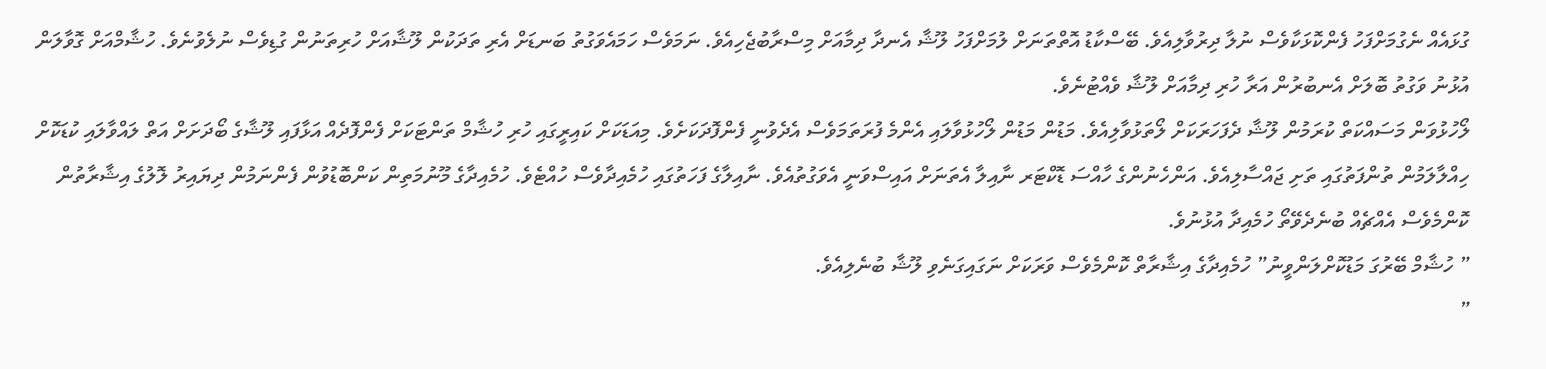ގުޅައެއް ނެގުމަށްފަހު ފެންކޮޅަކާވެސް ނުލާ ދިރުވާލިއެވެ. ބޭސްކާޑު އޮތްތަނަށް ލުމަށްފަހު ލޫޝާ އެނދާ ދިމާއަށް މިސްރާބުޖެހިއެވެ. ނަމަވެސް ހަމައެވަގުތު ބަނޑަށް އެރި ތަދަކުން ލޫޝާއަށް ހުރިތަނުން ގުޑިވެސް ނުލެވުނެވެ. ހުޝާމްއަށް ގޮވާލަން އުޅުނު ވަގުތު ބޮލަށް އެނބުރުން އަރާ ހުރި ދިމާއަށް ލޫޝާ ވެއްޓުނެވެ.
ލޯހުޅުވަން މަސައްކަތް ކުރަމުން ލޫޝާ ދެފަހަރަކަށް ލޯތަޅުވާލިއެވެ. މަޑުން މަޑުން ލޯހުޅުވާލައި އެންމެ ފުރަތަމަވެސް އެދެވުނީ ފެންފޮދަކަށެވެ. މިއަޑަކަށް ކައިރީގައި ހުރި ހުޝާމް ތަންޓަކަށް ފެންފޮދެއް އަޅާފައި ލޫޝާގެ ބޯދަށަށް އަތް ލައްވާލައި ކުޑަކޮށް ހިއްލާލަމުން ތުންފަތުގައި ތަށި ޖައްސާލިއެވެ. އަންހެނުންގެ ހާއްސަ ޑޮކްޓަރ ނާއިލާ އެތަނަށް އައިސްވަނީ އެވަގުތުއެވެ. ނާއިލާގެ ފަހަތުގައި ހުމެއިދާވެސް ހުއްޓެވެ. ހުމެއިދާގެ މޫނުމަތިން ކަންބޮޑުވުން ފެންނަމުން ދިޔައިރު ލޮލުގެ އިޝާރާތުން ކޮންމެވެސް އެއްޗެއް ބުނެދެވޭތޯ ހުމެއިދާ އުޅުނުވެ.
” ހުޝާމް ބޭރުގަ މަޑުކޮށްލަންވީނު” ހުމެއިދާގެ އިޝާރާތް ކޮންމެވެސް ވަރަކަށް ނަގައިގަނެވި ލޫޝާ ބުނެލިއެވެ.
”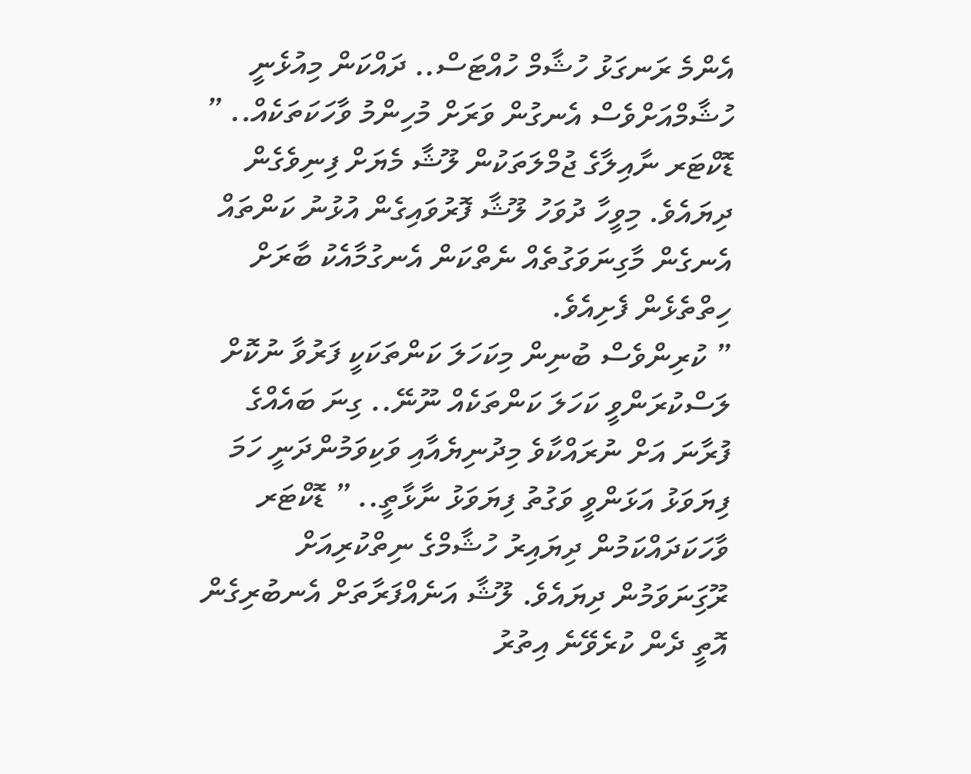އެންމެ ރަނގަޅު ހުޝާމް ހުއްޓަސް.. ދައްކަން މިއުޅެނީ ހުޝާމްއަށްވެސް އެނގުން ވަރަށް މުހިންމު ވާހަކަތަކެއް.. ” ޑޮކްޓަރ ނާއިލާގެ ޖުމްލަތަކުން ލޫޝާ މެޔަށް ފިނިވެގެން ދިޔައެވެ. މިވީހާ ދުވަހު ލޫޝާ ފޮރުވައިގެން އުޅުނު ކަންތައް އެނގެން މާގިނަވަގުތެއް ނެތްކަން އެނގުމާއެކު ބާރަށް ހިތްތެޅެން ފެށިއެވެ.
” ކުރިންވެސް ބުނިން މިކަހަލަ ކަންތަކަކީ ފަރުވާ ނުކޮށް ލަސްކުރަންވީ ކަހަލަ ކަންތަކެއް ނޫނޭ.. ގިނަ ބައެއްގެ ފުރާނަ އަށް ނުރައްކާވެ މިދުނިޔެއާއި ވަކިވަމުންދަނީ ހަމަ ފިޔަވަޅު އަޅަންވީ ވަގުތު ފިޔަވަޅު ނާޅާތީ.. ” ޑޮކްޓަރ ވާހަކަދައްކަމުން ދިޔައިރު ހުޝާމްގެ ނިތްކުރިއަށް ރޫގިަނަވަމުން ދިޔައެވެ. ލޫޝާ އަނެއްފަރާތަށް އެނބުރިގެން އޮތީ ދެން ކުރެވޭނެ އިތުރު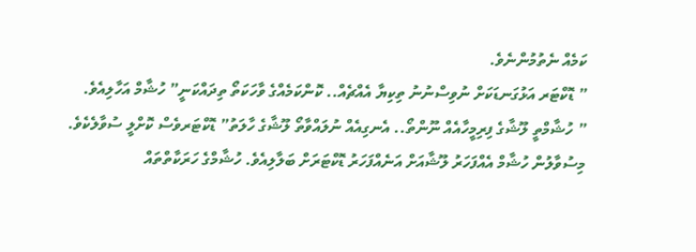ކަމެއް ނެތުމުންނެވެ.
” ޑޮކްޓަރ އަޅުގަނޑަކަށް ނުވިސްނުނު ތިކިޔާ އެއްޗެއް.. ކޮންކަމެއްގެ ވާހަކަތޯ ތިދައްކަނީ” ހުޝާމް އަހާލިއެވެ.
” ހުޝާމްތީ ލޫޝާގެ ފިރިމީހާއެއް ނޫންތޯ.. އެނގިއެއް ނުލައްވާތޯ ލޫޝާގެ ހާލަތު” ޑޮކްޓަރވެސް ކޮށްލީ ސުވާލެކެވެ. މިސުވާލުން ހުޝާމް އެއްފަހަރު ލޫޝާއަށް އަނެއްފަހަރު ޑޮކްޓަރަށް ބަލާލިއެވެ. ހުޝާމްގެ ހަރަކާތްތައް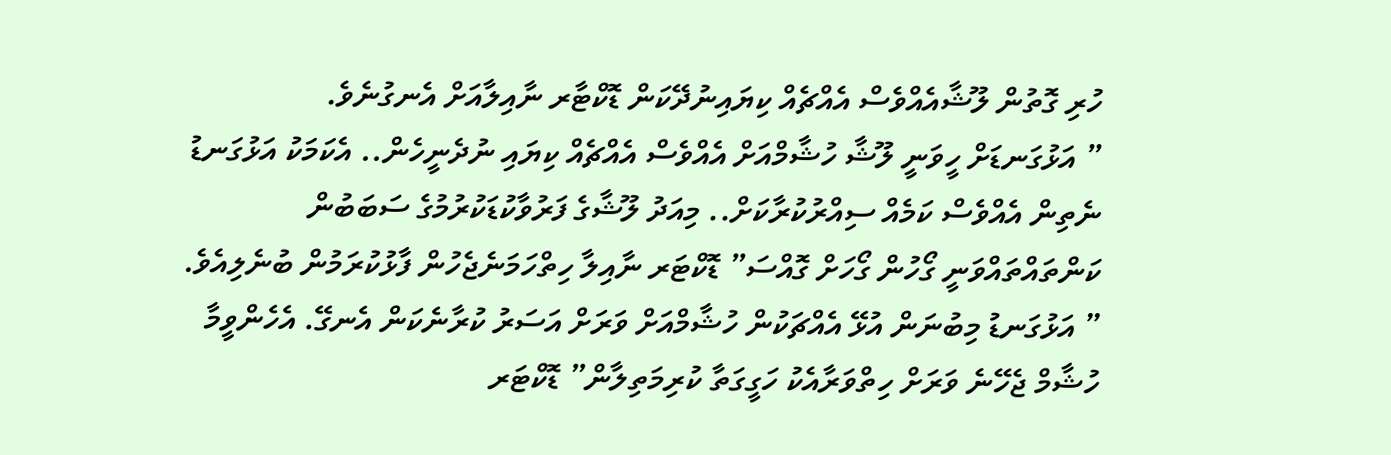ހުރި ގޮތުން ލޫޝާއެއްވެސް އެއްޗެއް ކިޔައިނުދޭކަން ޑޮކްޓާރ ނާއިލާއަށް އެނގުނެވެ.
” އަޅުގަނޑަށް ހީވަނީ ލޫޝާ ހުޝާމްއަށް އެއްވެސް އެއްޗެއް ކިޔައި ނުދެނީހެން.. އެކަމަކު އަޅުގަނޑު ނެތިން އެއްވެސް ކަމެއް ސިއްރުކުރާކަށް.. މިއަދު ލޫޝާގެ ފަރުވާކުޑަކުރުމުގެ ސަބަބުން ކަންތައްތައްވަނީ ގޯހުން ގޯހަށް ގޮއްސަ” ޑޮކްޓަރ ނާއިލާ ހިތްހަމަނެޖެހުން ފާޅުކުރަމުން ބުނެލިއެވެ.
” އަޅުގަނޑު މިބުނަން އުޅޭ އެއްޗަކުން ހުޝާމްއަށް ވަރަށް އަސަރު ކުރާނެކަން އެނގޭ. އެހެންވީމާ ހުޝާމް ޖެހޭނެ ވަރަށް ހިތްވަރާއެކު ހަގީގަތާ ކުރިމަތިލާން” ޑޮކްޓަރ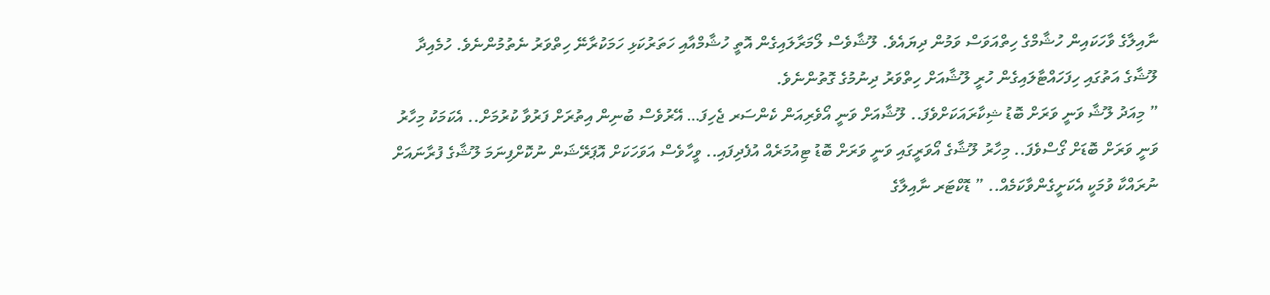ނާއިލާގެ ވާހަކައިން ހުޝާމްގެ ހިތްއަވަސް ވަމުން ދިޔައެވެ. ލޫޝާވެސް ލޯމަރާލައިގެން އޮތީ ހުޝާމްއާއި ހަތަރުކަޅި ހަމަކުރާނޭ ހިތްވަރު ނެތުމުންނެވެ. ހުމެއިދާ ލޫޝާގެ އަތުގައި ހިފަހައްޓާލައިގެން ހުރީ ލޫޝާއަށް ހިތްވަރު ދިނުމުގެ ގޮތުންނެވެ.
” މިއަދު ލޫޝާ ވަނީ ވަރަށް ބޮޑު ޝިކާރައަކަށްވެފަ.. ލޫޝާއަށް ވަނީ އޯވެރިއަން ކެންސަރ ޖެހިފަ… އޭރުވެސް ބުނިން އިތުރަށް ފަރުވާ ކުރުމަށް.. އެކަމަކު މިހާރު ވަނީ ވަރަށް ބޮޑަށް ގޯސްވެފަ.. މިހާރު ލޫޝާގެ އޯވަރީގައި ވަނީ ވަރަށް ބޮޑު ޓިއުމަރެއް އުފެދިފައި.. ވީހާވެސް އަވަހަކަށް އޮޕަރޭޝަން ނުކޮށްފިނަމަ ލޫޝާގެ ފުރާނައަށް ނުރައްކާ ވުމަކީ އެކަށީގެންވާކަމެއް.. ” ޑޮކްޓަރ ނާއިލާގެ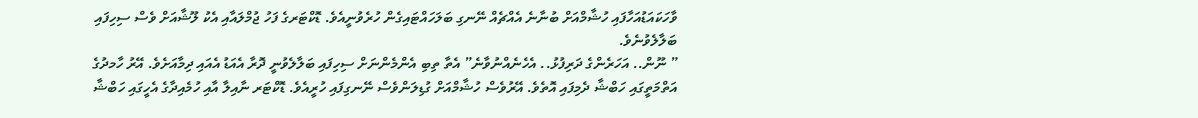ވާހަކައަޑުއަހާފައި ހުޝާމްއަށް ބުނާނެ އެއްޗެއް ނޭނގި ބަލަހައްޓައިގެން ހުރެވުނީއެވެ. ޑޮކްޓަރގެ ފަހު ޖުމްލައާއި އެކު ލޫޝާއަށް ވެސް ސިހިފައި ބަލާލެވުނެވެ.
” ނޫން.. އަހަރެންގެ ދަރިފުޅު.. އެހެނެއްނުވާނެ” އެތާ ތިބި އެންމެންނަށް ސިހިފައި ބަލާލެވުނީ ދޮރާ އެއަޑު އެއައި ދިމާއަށެވެ. އޭރު ހާމދުގެ އަތްމަތީގައި ހަބްޝާ ދެމިފައި އޮތެވެ. އޭރުވެސް ހުޝާމްއަށް ގުޑިލަންވެސް ނޭނގިފައި ހުރީއެވެ. ޑޮކްޓަރ ނާއިލާ އާއި ހުމެއިދާގެ އެހީގައި ހަބްޝާ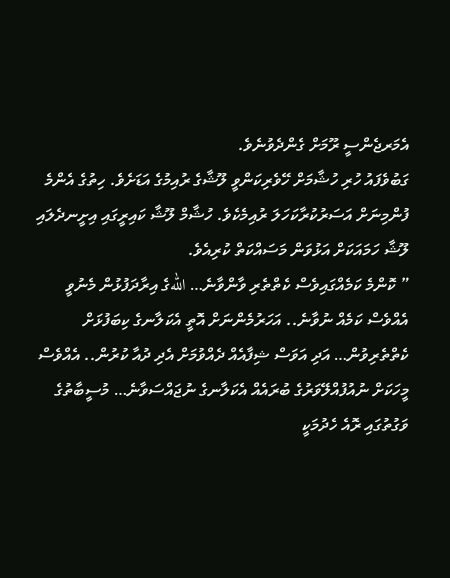އެމަރޖެންސީ ރޫމަށް ގެންދެވުނެވެ.
ގަބުވެފައު ހުރި ހުޝާމަށް ހޭވެރިކަންވީ ލޫޝާގެ ރުއިމުގެ އަޑަށެވެ. ހިތުގެ އެންމެ ފުންމިނަށް އަސަރުކުރާކަހަލަ ރުއިމެކެވެ. ހުޝާމް ލޫޝާ ކައިރީގައި އިށީނދެލައި ލޫޝާ ހަމައަކަށް އަޅުވަން މަސައްކަތް ކުރިއެވެ.
” ކޮންމެ ކަމެއްގައިވެސް ކެތްތެރި ވާންވާނެ… اللهގެ އިރާދަފުޅުން މެނުވީ އެއްވެސް ކަމެއް ނުވާނެ.. އަހަރުމެންނަށް އޮތީ އެކަލާނގެ ކިބަފުޅަށް ކެތްތެރިވުން… އަދި އަވަސް ޝިފާއެއް ދެއްވުމަށް އެދި ދުއާ ކުރުން.. އެއްވެސް މީހަކަށް ނުއުފުއްލޭވަރުގެ ބުރައެއް އެކަލާނގެ ނުޖައްސަވާނެ… މުސީބާތުގެ ވަގުތުގައި ރޮއެ ހެދުމަކީ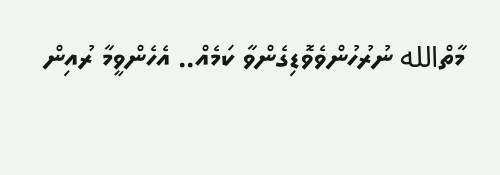މާތްالله ނުރުހުންވެވޮޑިގެންވާ ކަމެއް.. އެހެންވީމާ ރުއިން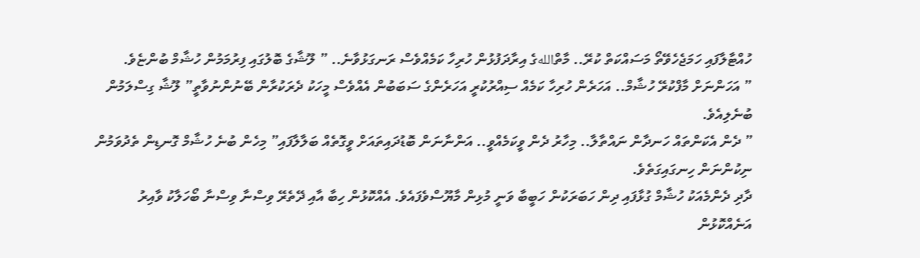ހުއްޓާލާފައި ހަމަޖެހެވޭތޯ މަސައްކަތް ކުރޭ.. މާތްاللهގެ އިރާދަފުޅުން ހުރިހާ ކަމެއްވެސް ރަނގަޅުވާނެ.. ” ލޫޝާގެ ބޮލުގައި ފިރުމަމުން ހުޝާމް ބުންޏެވެ.
” އަހަންނަށް މާފްކުރޭ ހުޝާމް.. އަހަރެން ހުރިހާ ކަމެއް ސިއްރުކުރީ އަހަރެންގެ ސަބަބުން އެއްވެސް މީހަކު ދެރަކުރާން ބޭނުންނުވާތީ” ލޫޝާ ގިސްލަމުން ބުނެލިއެވެ.
” ދެން އެކަންތައް ހަނދާން ނައްތާލާ.. މިހާރު ދެން ވީކަމެއްވީ.. އަންނާނަން ބޮޑުދައިތައަށް ވީގޮތެއް ބަލާލާފައި” މިހެން ބުނެ ހުޝާމް ގޮނޑިން ތެދުވަމުން ނިކުންނަން ހިނގައިގަތެވެ.
ދާދި ދެންމެއަކު ހުޝާމް ގުޅާފައި ދިން ހަބަރަކުން ހަބީބާ ވަނީ މުޅިން މާޔޫސްވެފައެވެ. އެއްކޮޅުން ހިބާ އާއި ދޭތެރޭ ވިސްނާ ވިސްނާ ބޯހަލާކު ވާއިރު އަނެއްކޮޅުން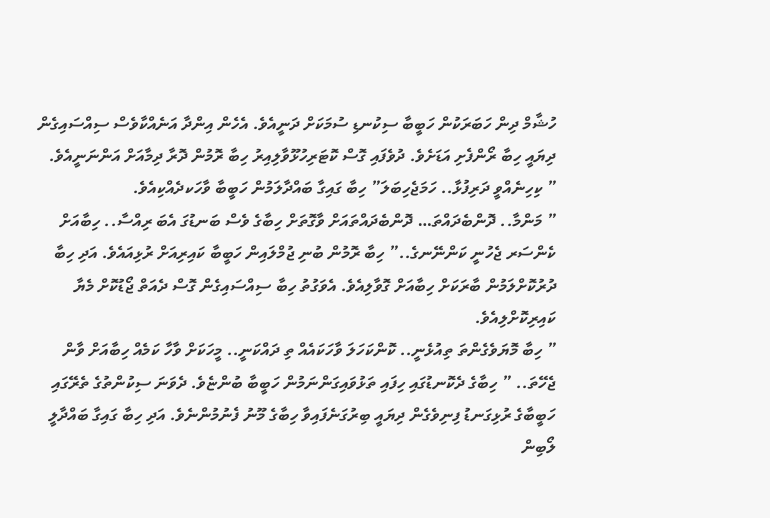ހުޝާމް ދިން ހަބަރަކުން ހަބީބާ ސިކުނޑި ސުމަކަށް ދަނީއެވެ. އެހެން އިންދާ އަނެއްކާވެސް ސިއްސައިގެން ދިޔައީ ހިބާ ރޯންފެށި އަޑަށެވެ. ދުވެފައި ގޮސް ކޮޓަރިހުޅޫވާލިއިރު ހިބާ ރޮމުން ދޮރާ ދިމާއަށް އަންނަނީއެވެ.
” ކިހިނެއްވީ ދަރިފުޅާ.. ހަމަޖެހިބަލަ” ހިބާ ގައިގާ ބައްދާލަމުން ހަބީބާ ވާހަކދެއްކިއެވެ.
” މަންމާ.. ދޮންބެދައްތަ… ދޮންބެދައްތައަށް ވާގޮތަށް ހިބާގެ ވެސް ބަނޑުގަ އެބަ ރިއްސާ.. ހިބާއަށް ކެންސަރ ޖެހުނީ ކަންނޭނގެ..” ހިބާ ރޮމުން ބުނި ޖުމްލައިން ހަބީބާ ކައިރިއަށް ރުޅިއައެވެ. އަދި ހިބާ ދުރުކޮށްލަމުން ބާރަކަށް ހިބާއަށް ގޮވާލިއެވެ. އެވަގުތު ހިބާ ސިއްސައިގެން ގޮސް ދެއަތް ޖޯޑުކޮށް މެޔާ ކައިރިކޮށްލިއެވެ.
” ހިބާ މޮޔަވެގެންތަ ތިއުޅެނީ.. ކޮންކަހަލަ ވާހަކައެއް ތި ދައްކަނީ.. މީހަކަށް ވާހާ ކަމެއް ހިބާއަށް ވާން ޖެހޭތަ.. ” ހިބާގެ ދެކޮނޑުގައި ހިފައި ތަޅުވައިގަންނަމުން ހަބީބާ ބުންޏެވެ. ދެވަނަ ސިކުންތުގެ ތެރޭގައި ހަބީބާގެ ރުޅިގަނޑު ފިނިވެގެން ދިޔައީ ބިރުގަނެފައިވާ ހިބާގެ މޫނު ފެނުމުންނެވެ. އަދި ހިބާ ގައިގާ ބައްދާލީ ލޯބިން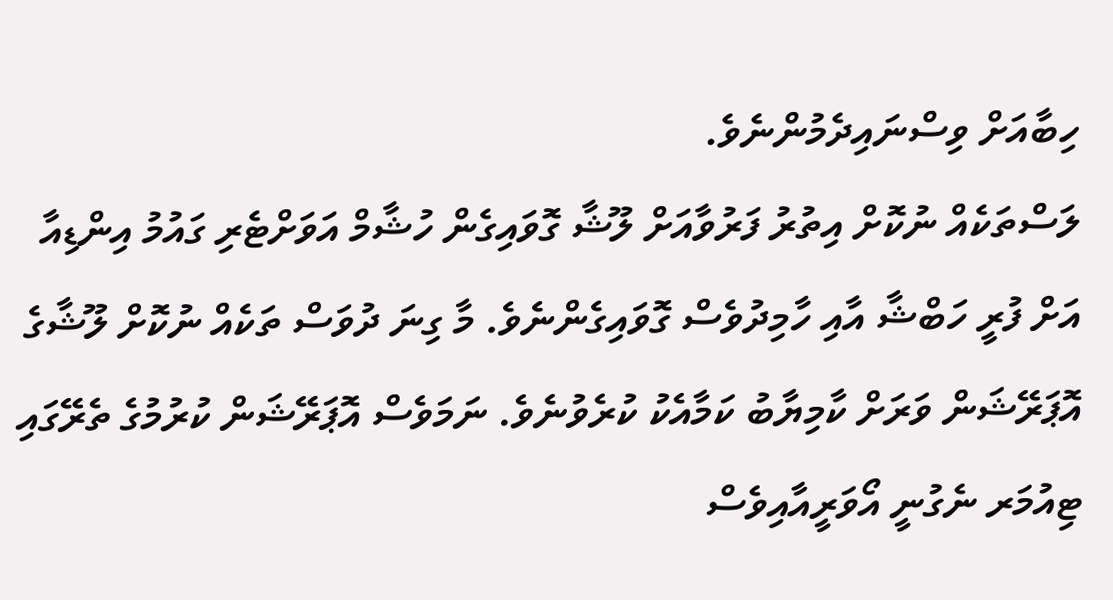ހިބާއަށް ވިސްނައިދެމުންނެވެ.
ލަސްތަކެއް ނުކޮށް އިތުރު ފަރުވާއަށް ލޫޝާ ގޮވައިގެން ހުޝާމް އަވަށްޓެރި ގައުމު އިންޑިއާ އަށް ފުރީ ހަބްޝާ އާއި ހާމިދުވެސް ގޮވައިގެންނެވެ. މާ ގިނަ ދުވަސް ތަކެއް ނުކޮށް ލޫޝާގެ އޮޕަރޭޝަން ވަރަށް ކާމިޔާބު ކަމާއެކު ކުރެވުނެވެ. ނަމަވެސް އޮޕަރޭޝަން ކުރުމުގެ ތެރޭގައި ޓިއުމަރ ނެގުނީ އޯވަރީއާއިވެސް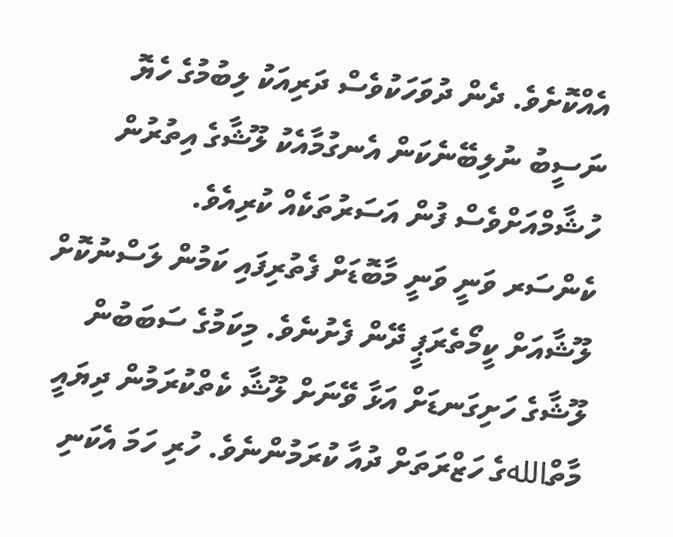އެއްކޮށެވެ. ދެން ދުވަހަކުވެސް ދަރިއަކު ލިބުމުގެ ހެޔޮ ނަސީބު ނުލިބޭނެކަން އެނގުމާއެކު ލޫޝާގެ އިތުރުން ހުޝާމްއަށްވެސް ފުން އަސަރުތަކެއް ކުރިއެވެ.
ކެންސަރ ވަނީ ވަނީ މާބޮޑަށް ފެތުރިފައި ކަމުން ލަސްނުކޮށް ލޫޝާއަށް ކީމޯތެރަޕީ ދޭން ފެށުނެވެ. މިކަމުގެ ސަބަބުން ލޫޝާގެ ހަށިގަނޑަށް އަޅާ ވޭނަށް ލޫޝާ ކެތްކުރަމުން ދިޔައީ މާތްاللهގެ ހަޒްރަތަށް ދުއާ ކުރަމުންނެވެ. ހުރި ހަމަ އެކަނި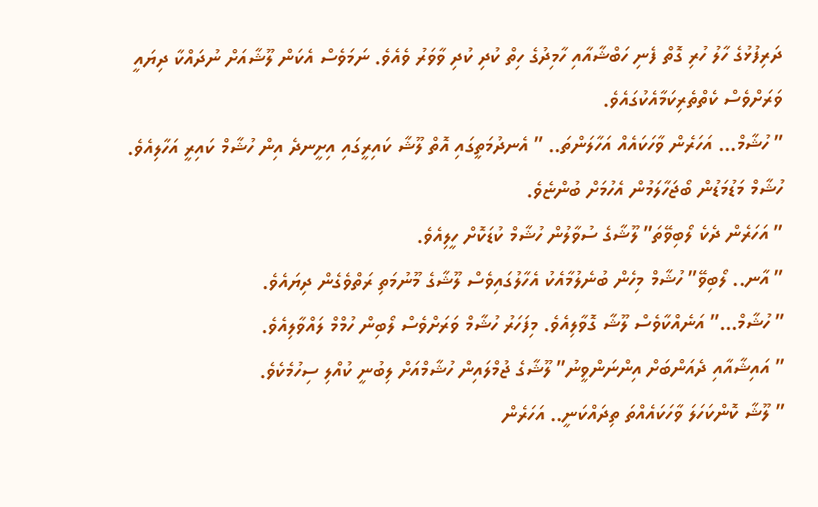ދަރިފުޅުގެ ހާލު ހުރި ގޮތް ފެނި ހަބްޝާއާއި ހާމިދުގެ ހިތް ކުދި ކުދި ވާވަރު ވެއެވެ. ނަމަވެސް އެކަން ލޫޝާއަށް ނުދައްކާ ދިޔައީ ވަރަށްވެސް ކެތްތެރިކަމާއެކުގައެވެ.
” ހުޝާމް… އަހަރެން ވާހަކައެއް އަހާލަންތަ.. ” އެނދުމަތީގައި އޮތް ލޫޝާ ކައިރީގައި އިށީނދެ އިން ހުޝާމް ކައިރީ އަހާލިއެވެ. ހުޝާމް މަޑުމަޑުން ބޯޖަހާލަމުން އެހުމަށް ބުންޏެވެ.
” އަހަރެން ދެކެ ލޯބިވޭތަ” ލޫޝާގެ ސުވާލުން ހުޝާމް ކުޑަކޮށް ހީލިއެވެ.
” އާނ.. ލޯބިވޭ” ހުޝާމް މިހެން ބުނެލުމާއެކު އެހާލުގައިވެސް ލޫޝާގެ މޫނުމަތި ރަތްވެގެން ދިޔައެވެ.
” ހުޝާމް…” އަނެއްކާވެސް ލޫޝާ ގޮވާލިއެވެ. މިފަހަރު ހުޝާމް ވަރަށްވެސް ލޯބިން ހުމްމް ލައްވާލިއެވެ.
” އައިޝާއާއި ދެއަންބަށް އިންނަންވީނު” ލޫޝާގެ ޖުމްލައިން ހުޝާމްއަށް ލިބުނީ ކުއްލި ސިހުމެކެވެ.
” ލޫޝާ ކޮންކަހަލަ ވާހަކައެއްތަ ތިދައްކަނީ.. އަހަރެން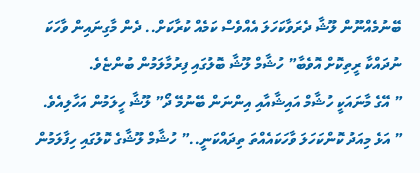ބޭނުމެއްނޫން ލޫޝާ ދެރަވާކަހަލަ އެއްވެސް ކަމެއް ކުރާކަށް.. ދެން މާގިނައިން ވާހަކަ ނުދައްކާ ރީތިކޮށް އޮވެބާ” ހުޝާމް ލޫޝާ ބޮލުގައި ފިރުމާލަމުން ބުންޏެވެ.
” އޭގެ މާނައަކީ ހުޝާމް އައިޝާއާއި އިންނަން ބޭނުމޭ ދޯ” ލޫޝާ ހީލަމުން އަހާލިއެވެ.
” އަޅެ މިއަދު ކޮންކަހަލަ ވާހަކައެއްތަ ތިދައްކަނީ..” ހުޝާމް ލޫޝާގެ ކޮލުގައި ހިފާލަމުން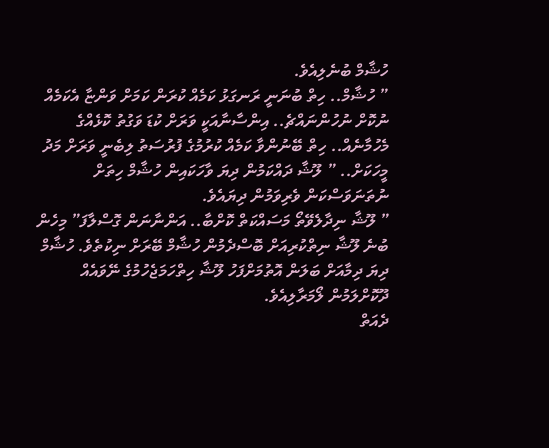ހުޝާމް ބުނެލިއެވެ.
” ހުޝާމް.. ހިތް ބުނަނީ ރަނގަޅު ކަމެއް ކުރަން ކަމަށް ވަންޏާ އެކަމެއް ނުކޮށް ނުހުންނައްޗެ.. އިންސާނާއަކީ ވަރަށް ކުޑަ ވަގުތު ކޮޅެއްގެ މެހުމާނެއް.. ހިތް ބޭނުންވާ ކަމެއް ކުރުމުގެ ފުރުސަތު ލިބެނީ ވަރަށް މަދު މީހަކަށް.. ” ލޫޝާ ދައްކަމުން ދިޔަ ވާހަކައިން ހުޝާމް ހިތަށް ނުތަނަވަސްކަން ވެރިވަމުން ދިޔައެވެ.
” ލޫޝާ ނިދާލެވޭތޯ މަސައްކަތް ކޮށްބާ.. އަންނާނަން ގޮސްލާފަ” މިހެން ބުނެ ލޫޝާ ނިތްކުރިއަށް ބޮސްދެމުން ހުޝާމް ބޭރަށް ނިކުތެވެ. ހުޝާމް ދިޔަ ދިމާއަށް ބަލަން އޮތުމަށްފަހު ލޫޝާ ހިތްހަމަޖެހުމުގެ ނޭވައެއް ދޫކޮށްލަމުން ލޯމަރާލިއެވެ.
ދެއަތް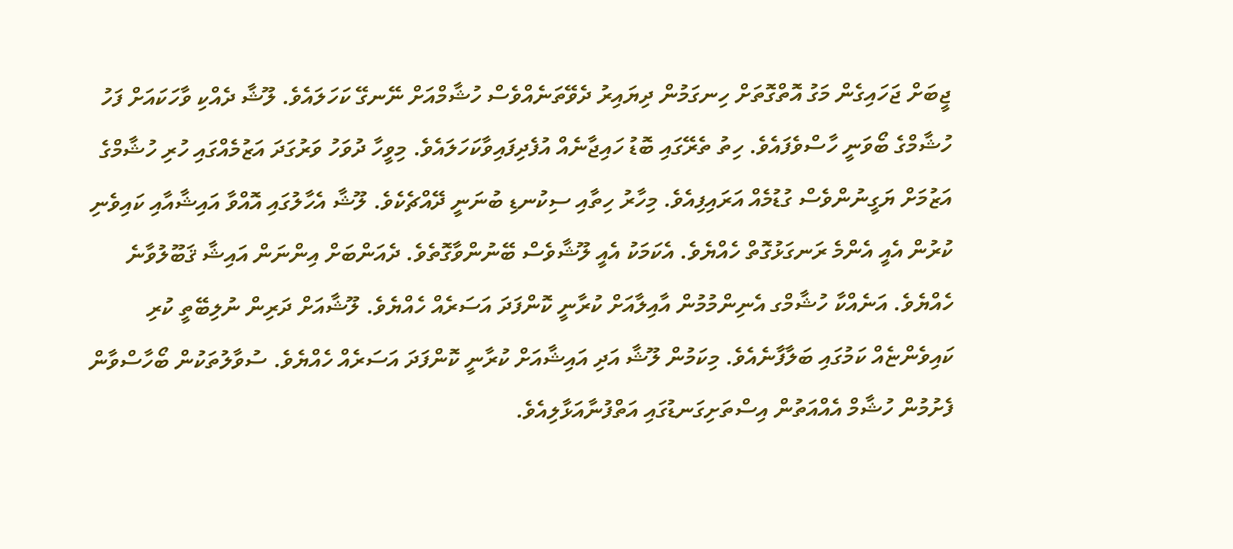ޖީބަށް ޖަހައިގެން މަގު އޮތްގޮތަށް ހިނގަމުން ދިޔައިރު ދެވޭތަނެއްވެސް ހުޝާމްއަށް ނޭނގޭ ކަހަލައެވެ. ލޫޝާ ދެއްކި ވާހަކައަށް ފަހު ހުޝާމްގެ ބޯވަނީ ހާސްވެފައެވެ. ހިތު ތެރޭގައި ބޮޑު ހައިޖާނެއް އުފެދިފައިވާކަހަލައެވެ. މިވީހާ ދުވަހު ވަރުގަދަ އަޒުމެއްގައި ހުރި ހުޝާމްގެ އަޒުމަށް ޔަގީނުންވެސް ގުޑުމެއް އަރައިފިއެވެ. މިހާރު ހިތާއި ސިކުނޑި ބުނަނީ ދޭއްޗެކެވެ. ލޫޝާ އެހާލުގައި އޮއްވާ އައިޝާއާއި ކައިވެނި ކުރުން އެއީ އެންމެ ރަނގަޅުގޮތް ހެއްޔެވެ. އެކަމަކު އެއީ ލޫޝާވެސް ބޭނުންވާގޮތެވެ. ދެއަންބަށް އިންނަން އައިޝާ ޤަބޫލުވާނެ ހެއްޔެވެ. އަނެއްކާ ހުޝާމްގ އެނިންމުމުން އާއިލާއަށް ކުރާނީ ކޮންފަދަ އަސަރެއް ހެއްޔެވެ. ލޫޝާއަށް ދަރިން ނުލިބޭތީ ކުރި ކައިވެންޏެއް ކަމުގައި ބަލާފާނެއެވެ. މިކަމުން ލޫޝާ އަދި އައިޝާއަށް ކުރާނީ ކޮންފަދަ އަސަރެއް ހެއްޔެވެ. ސުވާލުތަކުން ބޯހާސްވާން ފެށުމުން ހުޝާމް އެއްއަތުން އިސްތަށިގަނޑުގައި އަތްފުނާއަޅާލިއެވެ.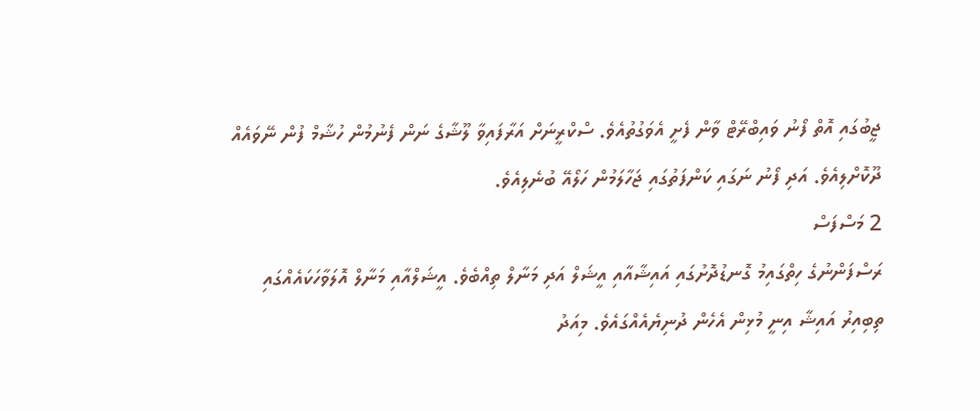ޖީބުގައި އޮތް ފޯނު ވައިބްރޭޓް ވާން ފެށީ އެވަގުތުއެވެ. ސްކްރީނަށް އަރާފައިވާ ލޫޝާގެ ނަން ފެނުމުން ހުޝާމް ފުން ނޭވައެއް ދޫކޮށްލިއެވެ. އަދި ފޯނު ނަގައި ކަންފަތުގައި ޖަހާލަމުން ހަލޯއޭ ބުނެލިއެވެ.
2 މަސްފަސް
ރަސްފަންނުގެ ހިތްގައިމު ގޮނޑުދޮށުގައި އައިޝާއާއި އީޝަލް އަދި މަނާލް ތިއްބެވެ. އީޝަލްއާއި މަނާލް އޮލަވާހަކައެއްގައި ތިބިއިރު އައިޝާ އިނީ މުޅިން އެހެން ދުނިޔެއެއްގައެވެ. މިއަދު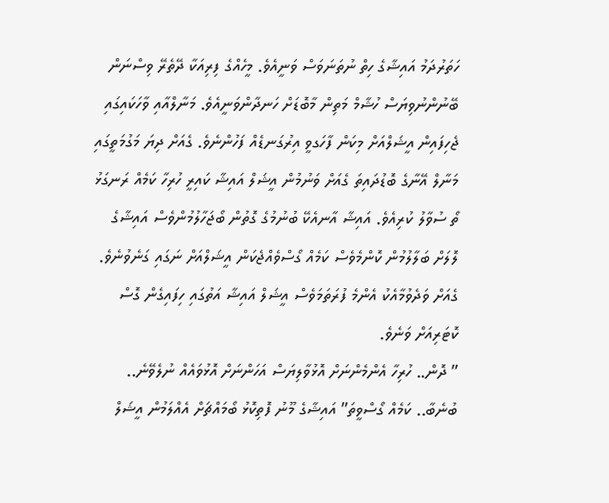ހަތަރުދަމު އައިޝާގެ ހިތް ނުތަނަވަސް ވަނީއެވެ. މީހެއްގެ ފިރިއަކާ ދޭތެރޭ ވިސްނަން ބޭނުންނުވިޔަސް ހުޝާމް މަތިން މާބޮޑަށް ހަނދާންވަނީއެވެ. މަނާލްއާއި ވާހަކައިގައި ޖެހިފައިން އީޝަލްއަށް މިކަން ފާހަގވީ އިރުގަނޑެއް ފަހުންނެވެ. ގެއަށް ދިޔަ މަގުމަތީގައި މަނާލް އޭނާގެ ބޮޑުދައިތަ ގެއަށް ވަނުމުން އީޝަލް އައިޝާ ކައިރީ ހުރިހާ ކަމެއް ރަނގަޅު ތޯ ސުވާލު ކުރިއެވެ. އައިޝާ އާނއެކޭ ބުނުމުގެ ގޮތުން ބޯޖަހާލުމުންވެސް އައިޝާގެ ލޮލަށް ބަލާލުމުން ކޮންމެވެސް ކަމެއް ގޯސްވެއްޖެކަން އީޝަލްއަށް ނަގައި ގަނެވުނެވެ. ގެއަށް ވަދެވުމާއެކު އެންމެ ފުރަތަމަވެސް އީޝަލް އައިޝާ އަތުގައި ހިފައިގެން ގޮސް ކޮޓަރިއަށް ވަނެވެ.
” ދޮން.. ހުރިހާ އެންމެންނަށް އޮޅުވާލިޔަސް އަހަންނަށް އޮޅުވައެއް ނުލެވޭނެ.. ބުނެބާ.. ކަމެއް ގޯސްވީތަ” އައިޝާގެ މޫނު ފޮތިކޮޅު ބޯމައްޗަށް އެއްލަމުން އީޝަލް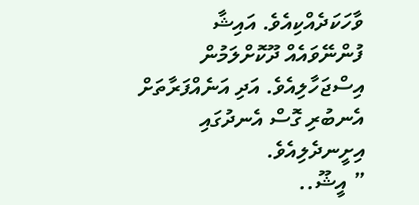ވާހަކަދެއްކިއެވެ. އައިޝާ ފުންނޭވައެއް ދޫކޮށްލަމުން އިސްޖަހާލިއެވެ. އަދި އަނެއްފަރާތަށް އެނބުރި ގޮސް އެނދުގައި އިށީނދެލިއެވެ.
” އީޝޫ..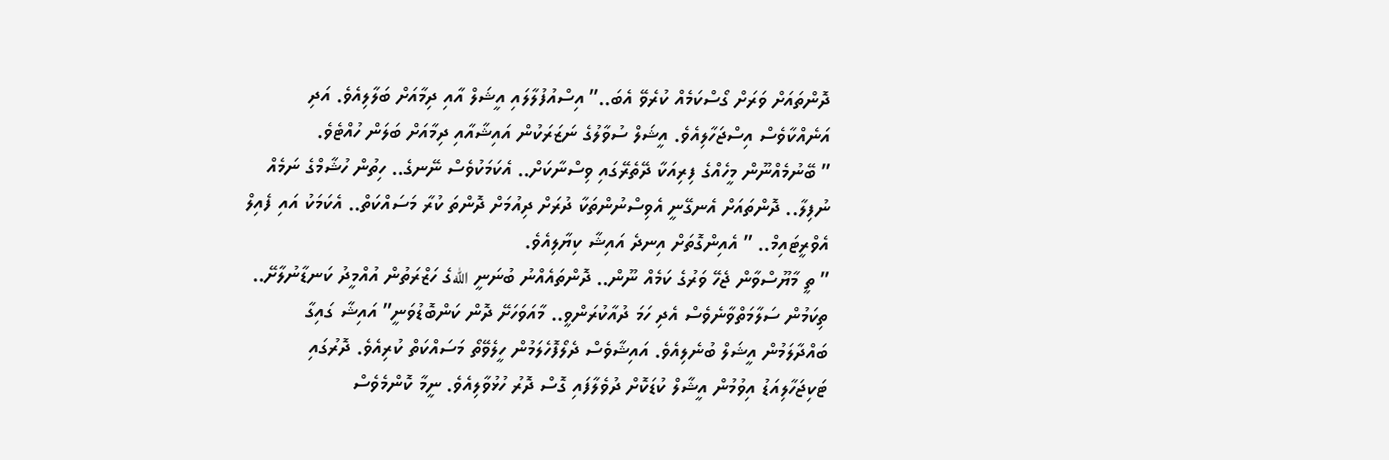ދޮންތައަށް ވަރަށް ގޯސްކަމެއް ކުރެވޭ އެބަ..” އިސްއުފުލާލައި އީޝަލް އާއި ދިމާއަށް ބަލާލިއެވެ. އަދި އަނެއްކާވެސް އިސްޖަހާލިއެވެ. އީޝަލް ސުވާލުގެ ނަޒަރަކުން އައިޝާއާއި ދިމާއަށް ބަލަން ހުއްޓެވެ.
” ބޭނުމެއްނޫން މީހެއްގެ ފިރިއަކާ ދޭތެރޭގައި ވިސްނާކަށް.. އެކަމަކުވެސް ނޭނގެ.. ހިތުން ހުޝާމްގެ ނަމެއް ނުފިލާ.. ދޮންތައަށް އެނގޭނީ އެވިސްނުންތަކާ ދުރަށް ދިއުމަށް ދޮންތަ ކުރާ މަސައްކަތް.. އެކަމަކު އައި ފެއިލް އެވްރީޓައިމް.. ” އެއިންގޮތަށް އިނދެ އައިޝާ ކިޔާލިއެވެ.
” ތީ މާޔޫސްވާން ޖެހޭ ވަރުގެ ކަމެއް ނޫން.. ދޮންތައެއްނު ބުނަނީ اللهގެ ހަޒްރަތުން އުއްމީދު ކަނޑާނުލާށޭ.. ތިކަމުން ސަލާމަތްވާނެވެސް އެދި ހަމަ ދުއާކުރަންވީ.. މާއަވަހަށޭ ދޮން ކަންބޮޑުވަނީ” އައިޝާ ގައިގާ ބައްދާލަމުން އީޝަލް ބުނެލިއެވެ. އައިޝާވެސް ދެލޯފޮހެލަމުން ހީލެވޭތޯ މަސައްކަތް ކުރިއެވެ. ދޮރުގައި ޓަކިޖަހާލިއަޑު އިވުމުން އީޝާލް ކުޑަކޮށް ދުވެލާފައި ގޮސް ދޮރު ހުޅުވާލިއެވެ. ނީމާ ކޮންމެވެސް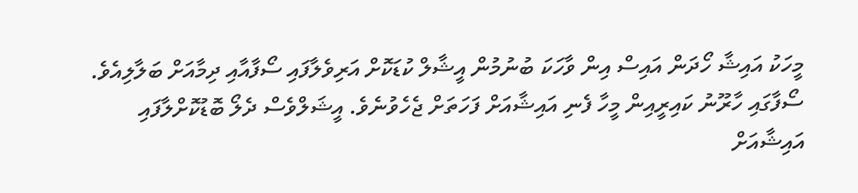މީހަކު އައިޝާ ހޯދަން އައިސް އިން ވާހަކަ ބުނުމުން އީޝާލް ކުޑަކޮށް އަރިވެލާފައި ސޯފާއާއި ދިމާއަށް ބަލާލިއެވެ.
ސޯފާގައި ހާރޫނު ކައިރީއިން މީހާ ފެނި އައިޝާއަށް ފަހަތަށް ޖެހެވުނެވެ. އީޝަލްވެސް ދެލޯ ބޮޑުކޮށްލާފައި އައިޝާއަށް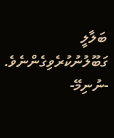ބަލާލީ ގަބޫލުނުކުރެވިގެންނެވެ.
-ނުނިމޭ-